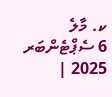ކ. މާލެ
6 ސެޕްޓެންބަރ 2025 |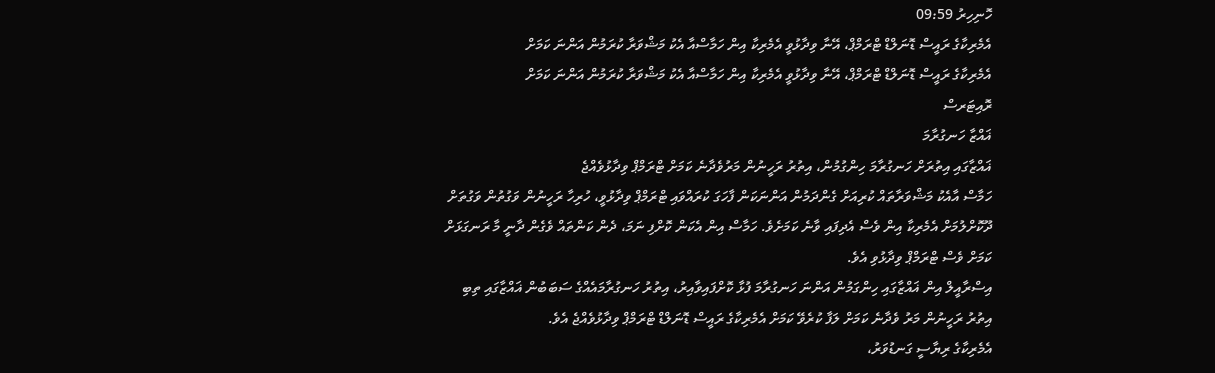ހޮނިހިރު 09:59
އެމެރިކާގެ ރައީސް ޑޮނަލްޑް ޓްރަމްޕް، އޭނާ ވިދާޅުވީ އެމެރިކާ އިން ހަމާސްއާ އެކު މަޝްވަރާ ކުރަމުން އަންނަ ކަމަށް
އެމެރިކާގެ ރައީސް ޑޮނަލްޑް ޓްރަމްޕް، އޭނާ ވިދާޅުވީ އެމެރިކާ އިން ހަމާސްއާ އެކު މަޝްވަރާ ކުރަމުން އަންނަ ކަމަށް
ރޮއިޓަރސް
ޣައްޒާ ހަނގުރާމަ
ޣައްޒާގައި އިތުރަށް ހަނގުރާމަ ހިންގުމުން، އިތުރު ރަހީނުން މަރުވެދާނެ ކަމަށް ޓްރަމްޕް ވިދާޅުވެއްޖެ
ހަމާސް އާއެކު މަޝްވަރާތައް ކުރިއަށް ގެންދަމުން އަންނަކަން ފާހަގަ ކުރައްވައި ޓްރަމްޕް ވިދާޅުވީ، ހުރިހާ ރަހީނުން ވަގުތުން ވަގުތަށް ދޫކޮށްލުމަށް އެމެރިކާ އިން ވެސް އެދިފައި ވާނެ ކަމަށެވެ. ހަމާސް އިން އެކަން ކޮށްފި ނަމަ، ދެން ކަންތައް ވެގެން ދާނީ މާ ރަނގަޅަށް ކަމަށް ވެސް ޓްރަމްޕް ވިދާޅުވި އެވެ.
އިސްރާއީލް އިން ޣައްޒާގައި ހިންގަމުން އަންނަ ހަނގުރާމަ ފުޅާ ކޮށްފައިވާއިރު، އިތުރު ހަނގުރާމައެއްގެ ސަބަބުން ޣައްޒާގައި ތިބި އިތުރު ރަހީނުން މަރު ވެދާނެ ކަމަށް ލަފާ ކުރެވޭ ކަމަށް އެމެރިކާގެ ރައީސް ޑޮނަލްޑް ޓްރަމްޕް ވިދާޅުވެއްޖެ އެވެ.
އެމެރިކާގެ ރިޔާސީ ގަނޑުވަރު،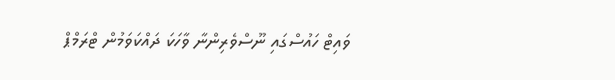ވައިޓް ހައުސްގައި ނޫސްވެރިންނާ ވާހަކަ ދައްކަވަމުން ޓްރަމްޕް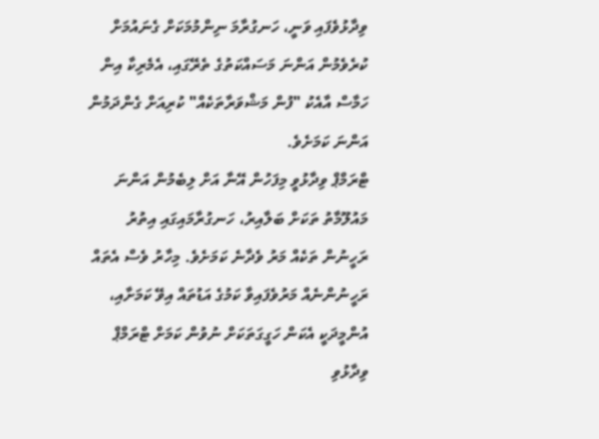ވިދާޅުވެފައި ވަނީ، ހަނގުރާމަ ނިންމުމަކަށް ގެނައުމަށް ކުރެވެމުން އަންނަ މަސައްކަތުގެ ތެރޭގައި، އެމެރިކާ އިން ހަމާސް އާއެކު "ފުން މަޝްވަރާތަކެއް" ކުރިއަށް ގެންދަމުން އަންނަ ކަމަށެވެ.
ޓްރަމްޕް ވިދާޅުވީ މިފަހުން އޭނާ އަށް ލިބެމުން އަންނަ މައުލޫމާތު ތަކަށް ބަލާއިރު، ހަނގުރާމައިގައި އިތުރު ރަހީނުން ތަކެއް މަރު ވެދާނެ ކަމަށެވެ. މިހާރު ވެސް އެތައް ރަހީނުންނެއް މަރުވެފައިވާ ކަމުގެ އަޑުތައް އިވޭ ކަމަށާއި، އުންމީދަކީ އެކަން ހަގީގަތަކަށް ނުވުން ކަމަށް ޓްރަމްޕް ވިދާޅުވި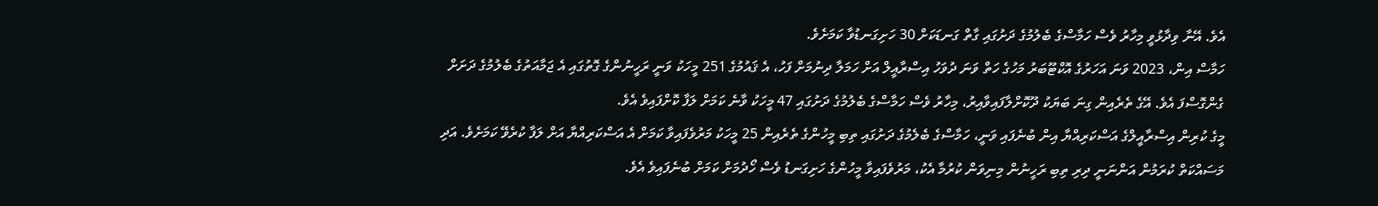އެވެ. އޭނާ ވިދާޅުވީ މިހާރު ވެސް ހަމާސްގެ ބެލުމުގެ ދަށުގައި ގާތް ގަނޑަކަށް 30 ހަށިގަނޑުވާ ކަމަށެވެ.
ހަމާސް އިން، 2023 ވަނަ އަހަރުގެ އޮކްޓޫބަރު މަހުގެ ހަތް ވަނަ ދުވަހު އިސްރާއީލް އަށް ހަމަލާ ދިނުމަށް ފަހު، އެ ޤައުމުގެ 251 މީހަކު ވަނީ ރަހީނުންގެ ގޮތުގައި އެ ޖަމާއަތުގެ ބެލުމުގެ ދަށަށް ގެންގޮސްފަ އެވެ. އޭގެ ތެރެއިން ގިނަ ބަޔަކު ދޫކޮށްލާފައިވާއިރު، މިހާރު ވެސް ހަމާސްގެ ބެލުމުގެ ދަށުގައި 47 މީހަކު ވާނެ ކަމަށް ލަފާ ކޮށްފައިވެ އެވެ.
މީގެ ކުރިން އިސްރާއީލްގެ އަސްކަރިއްޔާ އިން ބުނެފައި ވަނީ، ހަމާސްގެ ބެލެމުގެ ދަށުގައި ތިބި މީހުންގެ ތެރެއިން 25 މީހަކު މަރުވެފައިވާ ކަމަށް އެ އަސްކަރިއްޔާ އަށް ލަފާ ކުރެވޭ ކަމަށެވެ. އަދި މަސައްކަތް ކުރަމުން އަންނަނީ ދިރި ތިބި ރަހީނުން މިނިވަން ކުރުމާ އެކު، މަރުވެފައިވާ މީހުންގެ ހަށިގަނޑު ވެސް ހޯދުމަށް ކަމަށް ބުނެފައިވެ އެވެ.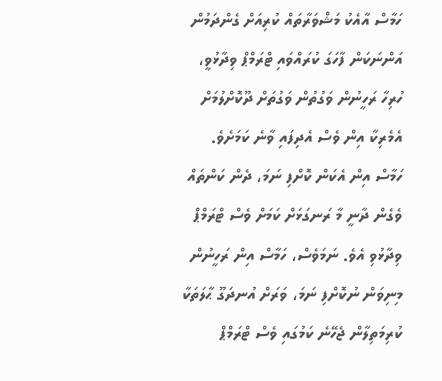ހަމާސް އާއެކު މަޝްވަރާތައް ކުރިއަށް ގެންދަމުން އަންނަކަން ފާހަގަ ކުރައްވައި ޓްރަމްޕް ވިދާޅުވީ، ހުރިހާ ރަހީނުން ވަގުތުން ވަގުތަށް ދޫކޮށްލުމަށް އެމެރިކާ އިން ވެސް އެދިފައި ވާނެ ކަމަށެވެ. ހަމާސް އިން އެކަން ކޮށްފި ނަމަ، ދެން ކަންތައް ވެގެން ދާނީ މާ ރަނގަޅަށް ކަމަށް ވެސް ޓްރަމްޕް ވިދާޅުވި އެވެ. ނަމަވެސް، ހަމާސް އިން ރަހީނުން މިނިވަން ނުކޮށްފި ނަމަ، ވަރަށް އުނދަގޫ ޙާލަތަކާ ކުރިމަތިލާން ޖެހޭނެ ކަމުގައި ވެސް ޓްރަމްޕް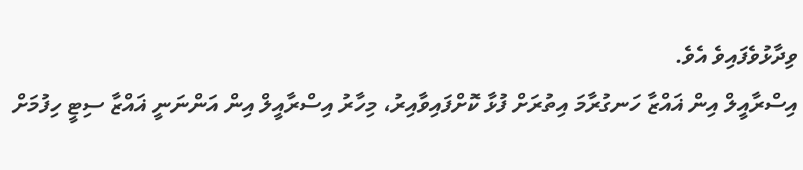ވިދާޅުވެފައިވެ އެވެ.
އިސްރާއީލް އިން ޣައްޒާ ހަނގުރާމަ އިތުރަށް ފުޅާ ކޮށްފައިވާއިރު، މިހާރު އިސްރާއީލް އިން އަންނަނީ ޣައްޒާ ސިޓީ ހިފުމަށް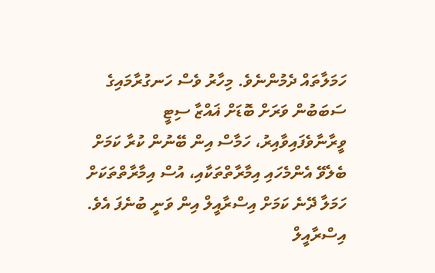ހަމަލާތައް ދެމުންނެވެ. މިހާރު ވެސް ހަނގުރާމައިގެ ސަބަބުން ވަރަށް ބޮޑަށް ޣައްޒާ ސިޓީ ވީރާނާވެފައިވާއިރު، ހަމާސް އިން ބޭނުން ކުރާ ކަމަށް ބެލެވޭ އެންމެހައި އިމާރާތްތަކާއި، އުސް އިމާރާތްތަކަށް ހަމަލާ ދޭނެ ކަމަށް އިސްރާއީލް އިން ވަނީ ބުނެފަ އެވެ.
އިސްރާއީލް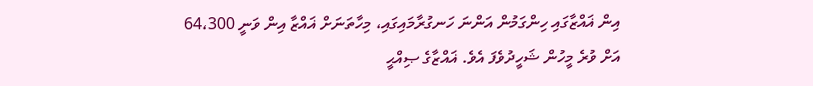އިން ޣައްޒާގައި ހިންގަމުން އަންނަ ހަނގުރާމައިގައި، މިހާތަނަށް ޣައްޒާ އިން ވަނީ 64،300 އަށް ވުރެ މީހުން ޝަހީދުވެފަ އެވެ. ޣައްޒާގެ ޞިއްޙީ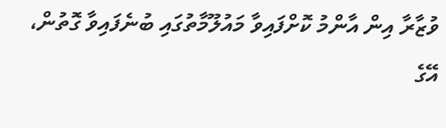ވުޒާރާ އިން އާންމު ކޮށްފައިވާ މައުލޫމާތުގައި ބުނެފައިވާ ގޮތުން، އޭގެ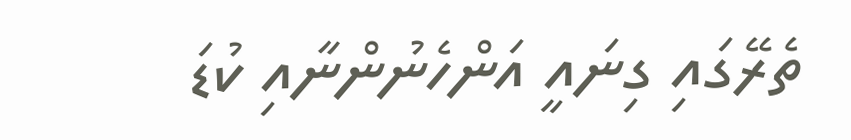ތެރޭގައި ގިނައީ އަންހެނުންނާއި ކުޑަ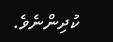ކުދިންނެވެ.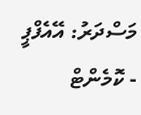މަސްދަރު: އޭއެފްޕީ
- ކޮމެންޓް